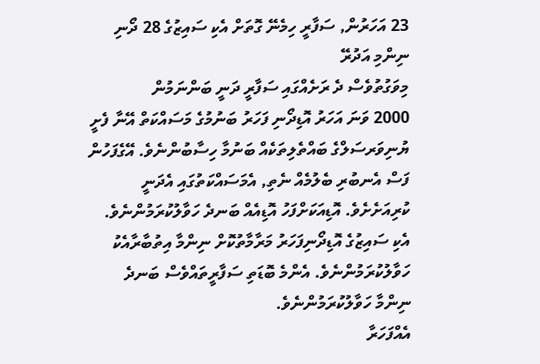23 އަހަރުން, ސަފާރީ ހިމެނޭ ގޮތަށް އެކި ސައިޒުގެ 28 ދޯނި ނިންމި އަދުރޭ
މިވަގުތުވެސް ދެ ރަށެއްގައި ސަފާރީ ދަނީ ބަންނަމުން
2000 ވަނަ އަހަރު އޮޑިދޯނި ފަހަރު ބަނުމުގެ މަސައްކަތް އޭނާ ފެށީ ޔުނިވަރސަލްގެ ބައްތެލިތަކެއް ބަނުމާ ހިސާބުންނެވެ. އޭގެފަހުން ފަސް އެނބުރި ބެލުމެއް ނެތި, އެމަސައްކަތުގައި އެދަނީ ކުރިއަށެށެވެ. އޮޑިއަކަށްފަހު އޮޑިއެއް ބަނދެ ހަވާލުކުރަމުންނެވެ. އެކި ސައިޒުގެ އޮޑިދޯނިފަހަރު މަރާމާތުކޮށް ނިންމާ އިތުބާރާއެކު ހަވާލުކުރަމުންނެވެ. އެންމެ ބޮޑަތި ސަފާރީތައްވެސް ބަނދެ ނިންމާ ހަވާލުކުރަމުންނެވެ.
އެއްފަހަރާ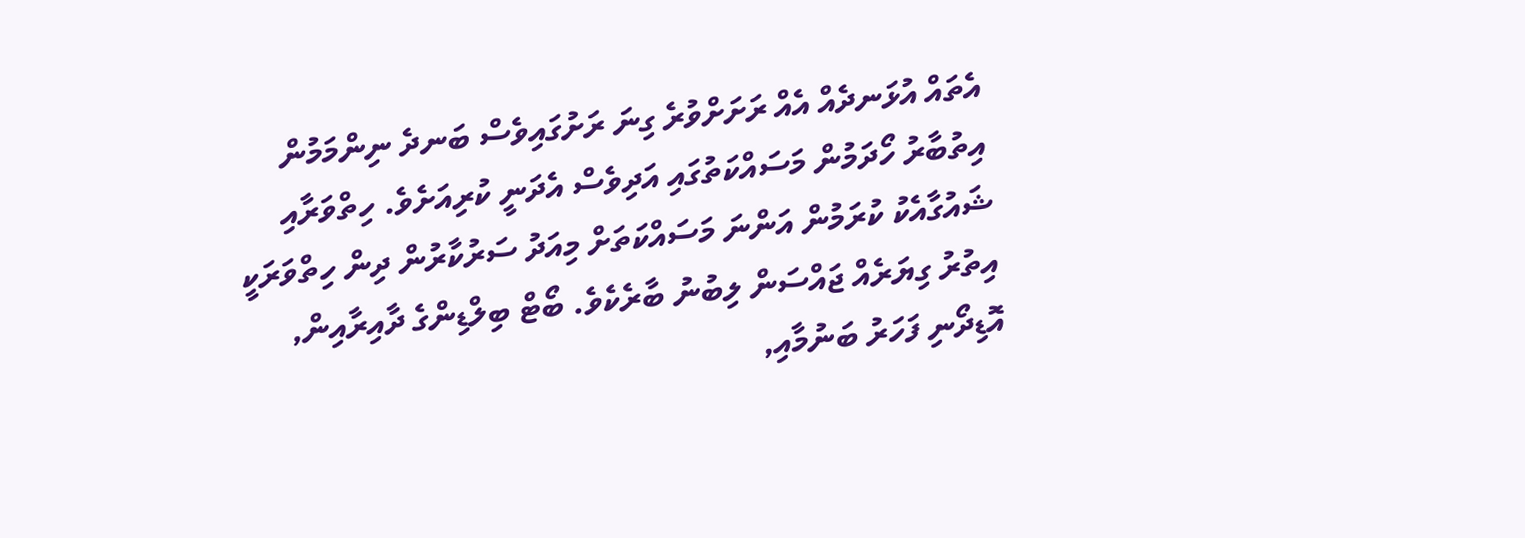އެތައް އުޅަނދެއް އެއް ރަށަށްވުރެ ގިނަ ރަށުގައިވެސް ބަނދެ ނިންމަމުން އިތުބާރު ހޯދަމުން މަސައްކަތުގައި އަދިވެސް އެދަނީ ކުރިއަށެވެ. ހިތްވަރާއި ޝައުގާއެކު ކުރަމުން އަންނަ މަސައްކަތަށް މިއަދު ސަރުކާރުން ދިން ހިތްވަރަކީ އިތުރު ގިޔަރެއް ޖައްސަން ލިބުނު ބާރެކެވެ. ބޯޓް ބިލްޑިންގެ ދާއިރާއިން, އޮޑިދޯނި ފަހަރު ބަނުމާއި,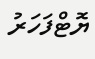ޔޮޓްފަހަރު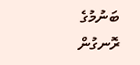ބަނުމުގެ ރޮނގުން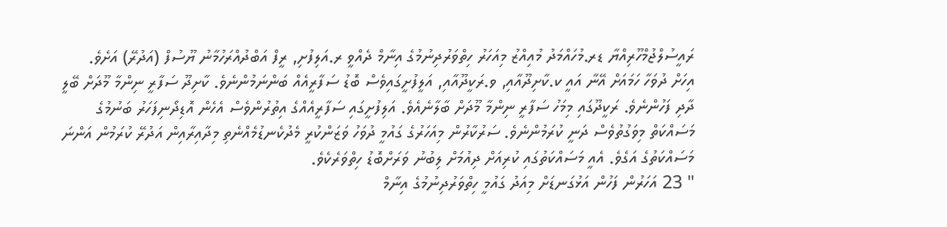ރައީސުލްޖުމްހޫރިއްޔާ ޑރ.މުހައްމަދު މުއިއްޒު މިއަހަރު ހިތްވަރުދިނުމުގެ އިނާމް ދެއްވީ ރ.އަލިފުށި, ރީފް އަބްދުއްރަހުމާނު ޔޫސުފް (އަދުރޭ) އަށެވެ.
އިހަށް ދުވަހާ ހަމައަށް އޭނާ އައީ ކ.ކާށިދޫއާއި, ވ.ރަކީދޫއާއި, އަލީފުށީގައިވެސް ބޮޑު ސަފާރީއެއް ބަންނަމުންނެވެ. ކާށިދޫ ސަފާރީ ނިންމާ މޫދަށް ބޭލީ ދާދި ފަހުންނެވެ. ރަކީދޫގައި މިމަހު ސަފާރީ ނިންމާ މޫދަށް ބާލާނެއެވެ. އަލިފުށީގައި ސަފާރީއެއްގެ އިތުރުންވެސް އެހެން އޮޑިދޯނިފަހަރު ބަނުމުގެ މަސައްކަތް މިވަގުތުވެސް ދަނީ ކުރަމުންނެވެ. ސަރުކާރުން މިއަހަރުގެ ގައުމީ ދުވަހު ވަޒަންކުރީ މެދުކެނޑުމެއްނެތި މިދާއިރާއިން އަދުރޭ ކުރަމުން އަންނަ މަސައްކަތުގެ އަގެވެ. އެއީ މަސައްކަތުގައި ކުރިއަށް ދިއުމަށް ލިބުނު ވަރަށްބޮޑު ހިތްވަރެކެވެ.
" 23 އަހަރުން ފަހުން އަޅުގަނޑަށް މިއަދު ގައުމީ ހިތްވަރުދިނުމުގެ އިނާމް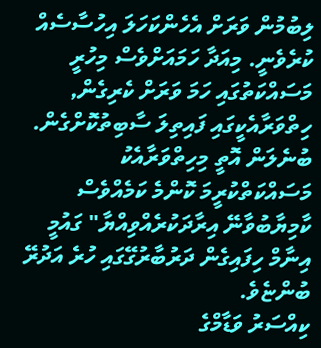ލިބުމުން ވަރަށް އެހެންކަހަލަ އިހުސާސެއް ކުރެވެނީ. މިއަދާ ހަމައަށްވެސް މިހުރީ މަސައްކަތުގައި ހަމަ ވަރަށް ކެރިގެން, ހިތްވަރާއެކީގައި ފައިތިލަ ސާބިތުކޮށްގެން. ބުނެލަން އޮތީ މިހިތްވަރާއެކު މަސައްކަތްކުރީމަ ކޮންމެ ކަމެއްވެސް ކާމިޔާބުވާނޭ އިރާދަކުރެއްވިއްޔާ" ގައުމީ އިނާމް ހިފައިގެން ދަރުބާރުގޭގައި ހުރެ އަދުރޭ ބުންޏެވެ.
ކިއްސަރު ވަޑާމްގެ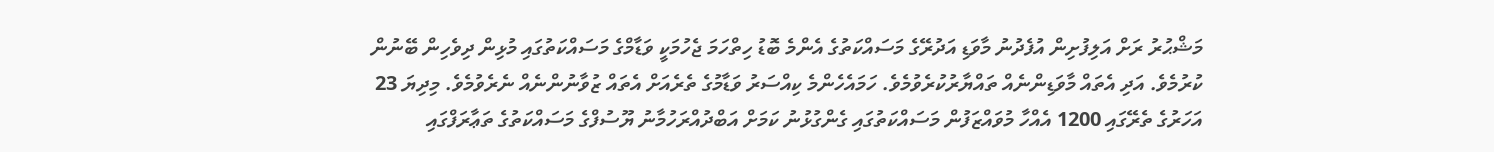މަޝްޙުރު ރަށް އަލިފުށިން އުފެދުނު މާވަޑި އަދުރޭގެ މަސައްކަތުގެ އެންމެ ބޮޑު ހިތްހަމަ ޖެހުމަކީ ވަޑާމްގެ މަސައްކަތުގައި މުޅިން ދިވެހިން ބޭނުން ކުރުމެވެ. އަދި އެތައް މާވަޑިންނެއް ތައްޔާރުކުރެވުމެވެ. ހަމައެހެންމެ ކިއްސަރު ވަޑާމުގެ ތެރެއަށް އެތައް ޒުވާނުންނެއް ނެރެވުމެވެ. މިދިޔަ 23 އަހަރުގެ ތެރޭގައި 1200 އެއްހާ މުވައްޒަފުން މަސައްކަތުގައި ގެންގުޅުނު ކަމަށް އަބްދުއްރަހުމާނު ޔޫސުފްގެ މަސައްކަތުގެ ތަޢާރަފްގައި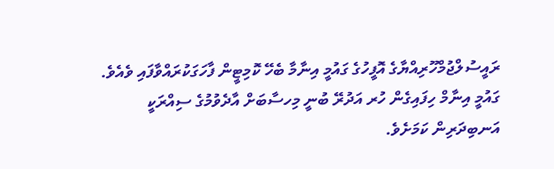ރައީސުލްޖުމްހޫރިއްޔާގެ އޮފީހުގެ ގައުމީ އިނާމާ ބެހޭ ކޮމިޓީން ފާހަގަކުރައްވާފައި ވެއެވެ.
ގައުމީ އިނާމް ހިފައިގެން ހުރ އަދުރޭ ބުނީ މިހސާބަށް އާދެވުމުގެ ސިއްރަކީ އަނބިދަރިން ކަމަށެވެ.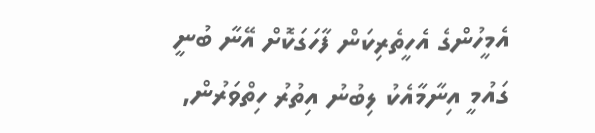އެމީހުންގެ އެހީތެރިކަން ފާހަގަކޮށް އޭނާ ބުނީ ގައުމީ އިނާމާއެކު ލިބުނު އިތުރު ހިތްވަރުން,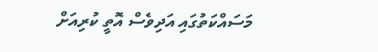މަސައްކަތުގައި އަދިވެސް އޮތީ ކުރިއަށް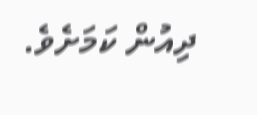ދިއުން ކަމަށެވެ.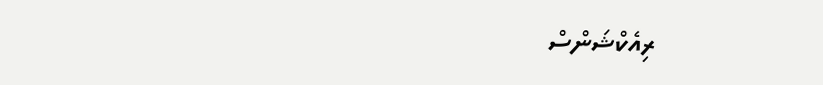ރިއެކްޝަންސް